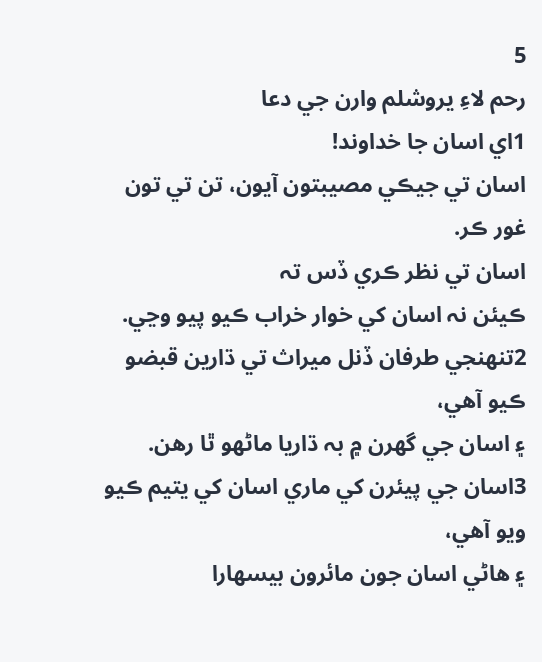5
رحم لاءِ يروشلم وارن جي دعا
1اي اسان جا خداوند!
اسان تي جيڪي مصيبتون آيون، تن تي تون غور ڪر.
اسان تي نظر ڪري ڏس تہ
ڪيئن نہ اسان کي خوار خراب ڪيو پيو وڃي.
2تنهنجي طرفان ڏنل ميراث تي ڌارين قبضو ڪيو آهي،
۽ اسان جي گھرن ۾ بہ ڌاريا ماڻهو ٿا رهن.
3اسان جي پيئرن کي ماري اسان کي يتيم ڪيو ويو آهي،
۽ هاڻي اسان جون مائرون بيسهارا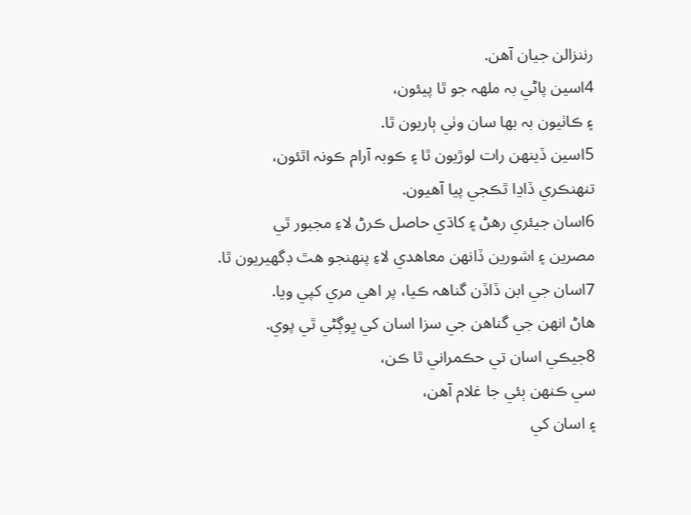رننزالن جيان آهن.
4اسين پاڻي بہ ملهہ جو ٿا پيئون،
۽ ڪاٺيون بہ بها سان وٺي ٻاريون ٿا.
5اسين ڏينهن رات لوڙيون ٿا ۽ ڪوبہ آرام ڪونہ اٿئون،
تنهنڪري ڏاڍا ٿڪجي پيا آهيون.
6اسان جيئري رهڻ ۽ کاڌي حاصل ڪرڻ لاءِ مجبور ٿي
مصرين ۽ اشورين ڏانهن معاهدي لاءِ پنهنجو هٿ ڊگھيريون ٿا.
7اسان جي ابن ڏاڏن گناهہ ڪيا، پر اهي مري کپي ويا.
هاڻ انهن جي گناهن جي سزا اسان کي ڀوڳڻي ٿي پوي.
8جيڪي اسان تي حڪمراني ٿا ڪن،
سي ڪنهن ٻئي جا غلام آهن،
۽ اسان کي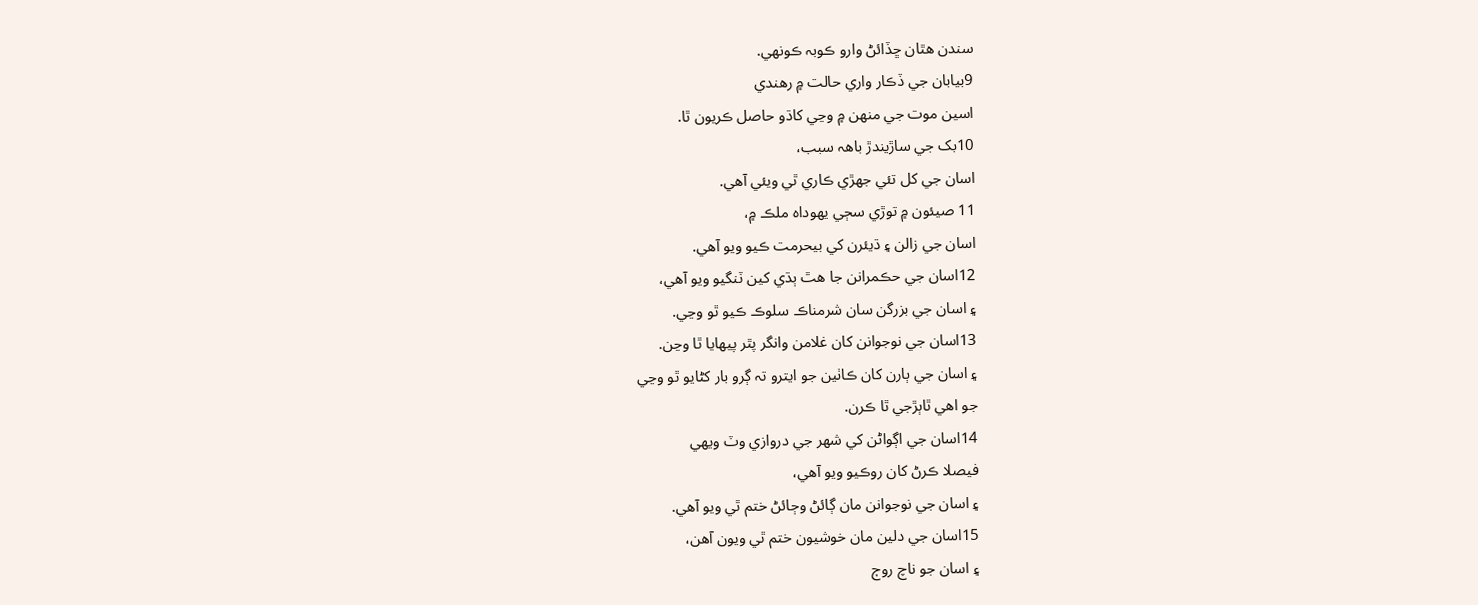سندن هٿان ڇڏائڻ وارو ڪوبہ ڪونهي.
9بيابان جي ڏڪار واري حالت ۾ رهندي
اسين موت جي منهن ۾ وڃي کاڌو حاصل ڪريون ٿا.
10بک جي ساڙيندڙ باهہ سبب،
اسان جي کل تئي جهڙي ڪاري ٿي ويئي آهي.
11 صيئون ۾ توڙي سڄي يهوداہ ملڪ ۾،
اسان جي زالن ۽ ڌيئرن کي بيحرمت ڪيو ويو آهي.
12اسان جي حڪمرانن جا هٿ ٻڌي کين ٽنگيو ويو آهي،
۽ اسان جي بزرگن سان شرمناڪ سلوڪ ڪيو ٿو وڃي.
13اسان جي نوجوانن کان غلامن وانگر پٿر پيهايا ٿا وڃن.
۽ اسان جي ٻارن کان ڪاٺين جو ايترو تہ ڳرو بار کڻايو ٿو وڃي
جو اهي ٿاٻڙجي ٿا ڪرن.
14اسان جي اڳواڻن کي شهر جي دروازي وٽ ويهي
فيصلا ڪرڻ کان روڪيو ويو آهي،
۽ اسان جي نوجوانن مان ڳائڻ وڄائڻ ختم ٿي ويو آهي.
15اسان جي دلين مان خوشيون ختم ٿي ويون آهن،
۽ اسان جو ناچ روڄ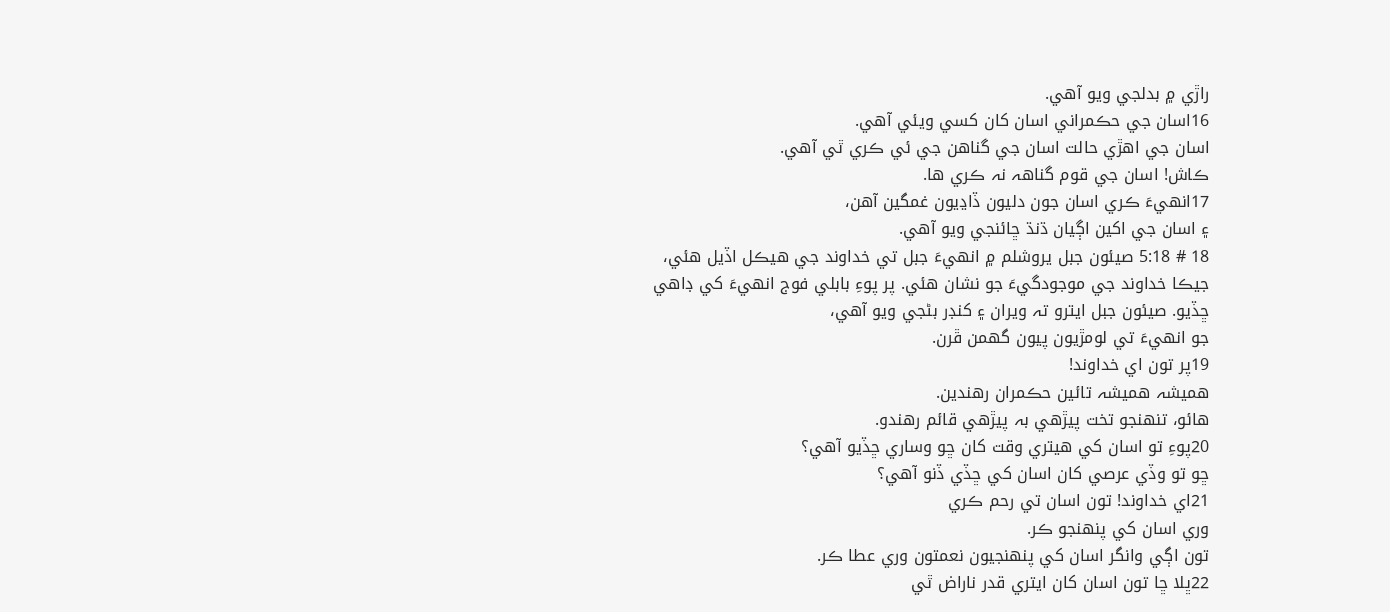راڙي ۾ بدلجي ويو آهي.
16اسان جي حڪمراني اسان کان کسي ويئي آهي.
اسان جي اهڙي حالت اسان جي گناهن جي ئي ڪري ٿي آهي.
ڪاش! اسان جي قوم گناهہ نہ ڪري ها.
17انهيءَ ڪري اسان جون دليون ڏاڍيون غمگين آهن،
۽ اسان جي اکين اڳيان ڌنڌ ڇائنجي ويو آهي.
18 # 5:18 صيئون جبل يروشلم ۾ انهيءَ جبل تي خداوند جي هيڪل اڏيل هئي، جيڪا خداوند جي موجودگيءَ جو نشان هئي. پر پوءِ بابلي فوج انهيءَ کي ڊاهي ڇڏيو. صيئون جبل ايترو تہ ويران ۽ کنڊر بڻجي ويو آهي،
جو انهيءَ تي لومڙيون پيون گھمن ڦرن.
19پر تون اي خداوند!
هميشہ هميشہ تائين حڪمران رهندين.
هائو، تنهنجو تخت پيڙهي بہ پيڙهي قائم رهندو.
20پوءِ تو اسان کي هيتري وقت کان ڇو وساري ڇڏيو آهي؟
ڇو تو وڏي عرصي کان اسان کي ڇڏي ڏنو آهي؟
21اي خداوند! تون اسان تي رحم ڪري
وري اسان کي پنهنجو ڪر.
تون اڳي وانگر اسان کي پنهنجيون نعمتون وري عطا ڪر.
22ڀلا ڇا تون اسان کان ايتري قدر ناراض ٿي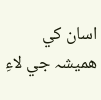اسان کي هميشہ جي لاءِ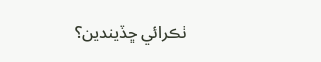ٺڪرائي ڇڏيندين؟